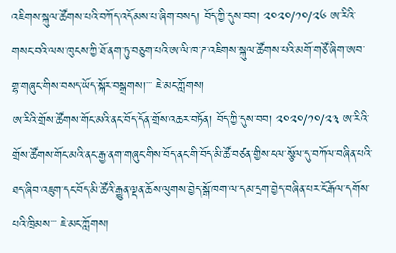འཇིགས་སྐུལ་ཚོགས་པའི་བཀོད་འདོམས་པ་ཞིག་བསད། བོད་ཀྱི་དུས་བབ། ༢༠༢༠/༡༠/༢༦ ཨ་རིའི་གསང་བའི་ལས་ཁུངས་ཀྱི་ཐོ་ནག་ཏུ་བཅུག་པའི་ཨ་ལི་ཁ་ཌ་འཇིགས་སྐུལ་ཚོགས་པའི་མགོ་གཙོ་ཞིག་ཨབ་གྷ་གཞུང་གིས་བསད་ཡོད་སྐོར་བསྒྲགས།་་་ ཇེ་མང་ཀློགས།
ཨ་རིའི་གྲོས་ཚོགས་གོང་མའི་ནང་བོད་དོན་གྲོས་འཆར་བཏོན། བོད་ཀྱི་དུས་བབ། ༢༠༢༠/༡༠/༢༣ ཨ་རིའི་གྲོས་ཚོགས་གོང་མའི་ནང་རྒྱ་ནག་གཞུང་གིས་བོད་ནང་གི་བོད་མི་ཚོ་བཙན་གྱིས་ངལ་སྩོལ་དུ་བཀོལ་བཞིན་པའི་ཐད་ཞིབ་འཇུག་དང་བོད་མི་ཚོའི་རྒྱུན་ལྡན་ཆོས་ལུགས་བྱེད་སྒོ་ཁག་ལ་དམ་དྲག་བྱེད་བཞིན་པར་ངོ་རྒོལ་དགོས་པའི་ཁྲིམས་་་ ཇེ་མང་ཀློགས།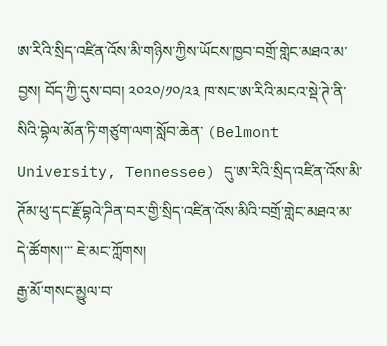ཨ་རིའི་སྲིད་འཛིན་འོས་མི་གཉིས་ཀྱིས་ཡོངས་ཁྱབ་བགྲོ་གླེང་མཐའ་མ་བྱས། བོད་ཀྱི་དུས་བབ། ༢༠༢༠/༡༠/༢༣ ཁ་སང་ཨ་རིའི་མངའ་སྡེ་ཊེ་ནི་སིའི་བྷེལ་མོན་ཏི་གཙུག་ལག་སློབ་ཆེན་ (Belmont University, Tennessee) དུ་ཨ་རིའི་སྲིད་འཛིན་འོས་མི་ཊོམ་ཕུ་དང་རྗོ་བྷའེ་ཌིན་བར་གྱི་སྲིད་འཛིན་འོས་མིའི་བགྲོ་གླེང་མཐའ་མ་དེ་ཚོགས།་་་ ཇེ་མང་ཀློགས།
རྒྱ་མོ་གསང་མྱུལ་བ་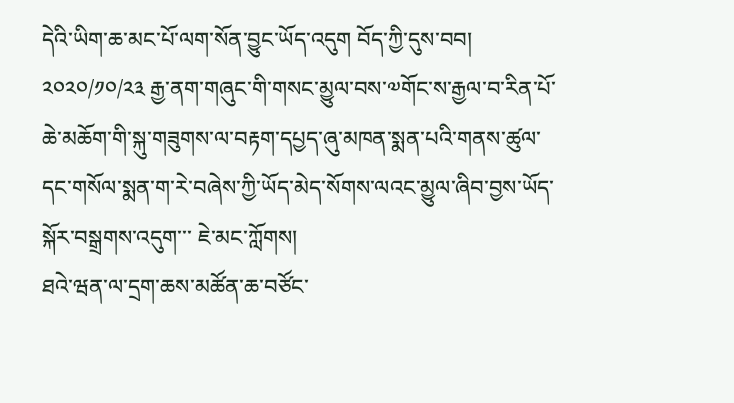དེའི་ཡིག་ཆ་མང་པོ་ལག་སོན་བྱུང་ཡོད་འདུག བོད་ཀྱི་དུས་བབ། ༢༠༢༠/༡༠/༢༣ རྒྱ་ནག་གཞུང་གི་གསང་མྱུལ་བས་༧གོང་ས་རྒྱལ་བ་རིན་པོ་ཆེ་མཆོག་གི་སྐུ་གཟུགས་ལ་བརྟག་དཔྱད་ཞུ་མཁན་སྨན་པའི་གནས་ཚུལ་དང་གསོལ་སྨན་ག་རེ་བཞེས་ཀྱི་ཡོད་མེད་སོགས་ལའང་མྱུལ་ཞིབ་བྱས་ཡོད་སྐོར་བསྒྲགས་འདུག་་་ ཇེ་མང་ཀློགས།
ཐའེ་ཝན་ལ་དྲག་ཆས་མཚོན་ཆ་བཙོང་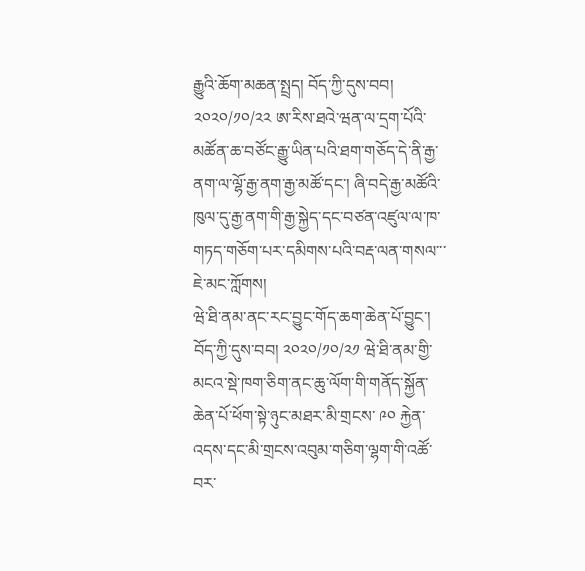རྒྱུའི་ཆོག་མཆན་སྤྲད། བོད་ཀྱི་དུས་བབ། ༢༠༢༠/༡༠/༢༢ ཨ་རིས་ཐའེ་ཝན་ལ་དྲག་པོའི་མཚོན་ཆ་བཙོང་རྒྱུ་ཡིན་པའི་ཐག་གཅོད་དེ་ནི་རྒྱ་ནག་ལ་ལྷོ་རྒྱ་ནག་རྒྱ་མཚོ་དང་། ཞི་བདེ་རྒྱ་མཚོའི་ཁུལ་དུ་རྒྱ་ནག་གི་རྒྱ་སྐྱེད་དང་བཙན་འཛུལ་ལ་ཁ་གཏད་གཅོག་པར་དམིགས་པའི་བརྡ་ལན་གསལ་་་ ཇེ་མང་ཀློགས།
ཝེ་ཐི་ནམ་ནང་རང་བྱུང་གོད་ཆག་ཆེན་པོ་བྱུང་། བོད་ཀྱི་དུས་བབ། ༢༠༢༠/༡༠/༢༡ ཝེ་ཐི་ནམ་གྱི་མངའ་སྡེ་ཁག་ཅིག་ནང་ཆུ་ལོག་གི་གནོད་སྐྱོན་ཆེན་པོ་ཕོག་སྟེ་ཉུང་མཐར་མི་གྲངས་ ༩༠ རྐྱེན་འདས་དང་མི་གྲངས་འབུམ་གཅིག་ལྷག་གི་འཚོ་བར་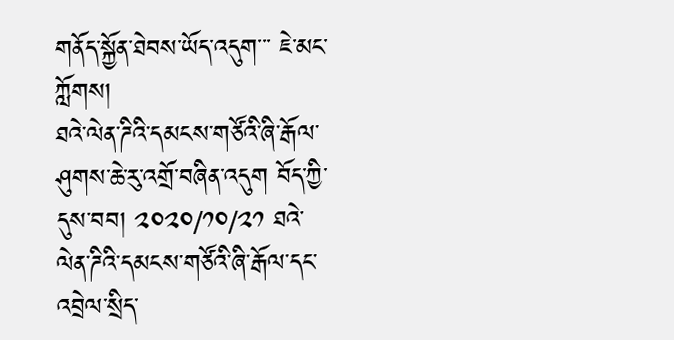གནོད་སྐྱོན་ཐེབས་ཡོད་འདུག་་་ ཇེ་མང་ཀློགས།
ཐའེ་ལེན་ཌིའི་དམངས་གཙོའི་ཞི་རྒོལ་ཤུགས་ཆེ་རུ་འགྲོ་བཞིན་འདུག བོད་ཀྱི་དུས་བབ། ༢༠༢༠/༡༠/༢༡ ཐའེ་ལེན་ཌིའི་དམངས་གཙོའི་ཞི་རྒོལ་དང་འབྲེལ་སྲིད་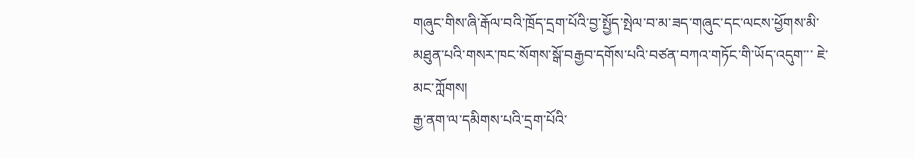གཞུང་གིས་ཞི་རྒོལ་བའི་ཁྲོད་དྲག་པོའི་བྱ་སྤྱོད་སྤེལ་བ་མ་ཟད་གཞུང་དང་ལངས་ཕྱོགས་མི་མཐུན་པའི་གསར་ཁང་སོགས་སྒོ་བརྒྱབ་དགོས་པའི་བཙན་བཀའ་གཏོང་གི་ཡོད་འདུག་་་ ཇེ་མང་ཀློགས།
རྒྱ་ནག་ལ་དམིགས་པའི་དྲག་པོའི་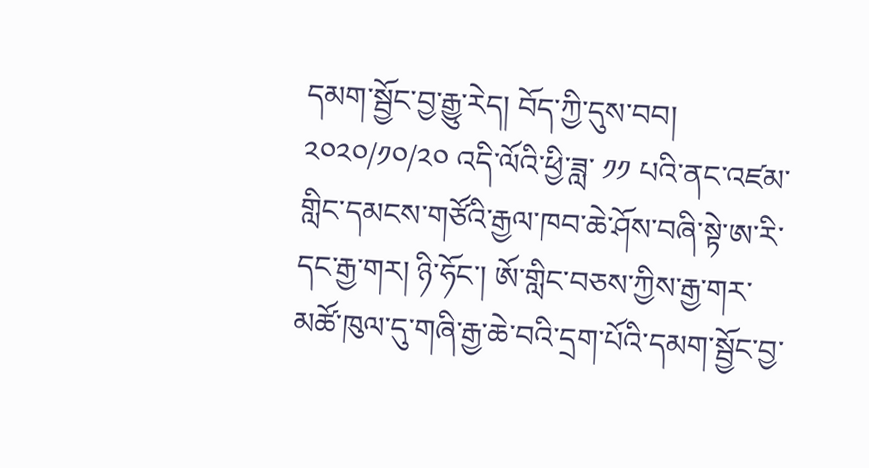དམག་སྦྱོང་བྱ་རྒྱུ་རེད། བོད་ཀྱི་དུས་བབ། ༢༠༢༠/༡༠/༢༠ འདི་ལོའི་ཕྱི་ཟླ་ ༡༡ པའི་ནང་འཛམ་གླིང་དམངས་གཙོའི་རྒྱལ་ཁབ་ཆེ་ཤོས་བཞི་སྟེ་ཨ་རི་དང་རྒྱ་གར། ཉི་ཧོང་། ཨོ་གླིང་བཅས་ཀྱིས་རྒྱ་གར་མཚོ་ཁུལ་དུ་གཞི་རྒྱ་ཆེ་བའི་དྲག་པོའི་དམག་སྦྱོང་བྱ་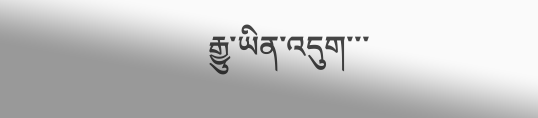རྒྱུ་ཡིན་འདུག་་་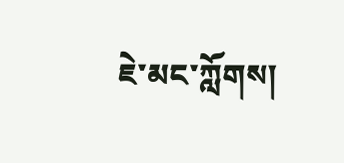ཇེ་མང་ཀློགས།